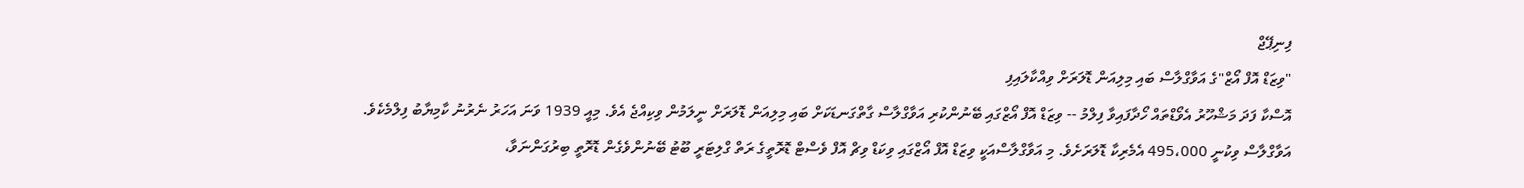ފިނިޕޭޖް
"ވިޒަޑް އޮފް އޯޒް"ގެ އަވާގްލާސް ބައި މިލިއަން ޑޮލަރަށް ވިއްކާލައިފި
އޮސްކާ ފަދަ މަޝްހޫރު އެވޯޑްތައް ހޯދާފައިވާ ފިލްމު -- ވިޒަޑް އޮފް އޯޒްގައި ބޭނުންކުރި އަވާގްލާސް ގާތްގަނޑަކަށް ބައި މިލިއަން ޑޮލަރަށް ނީލަމުން ވިކިއްޖެ އެވެ. މިއީ 1939 ވަނަ އަހަރު ނެރުނު ކާމިޔާބު ފިލްމެކެވެ.
އަވާގްލާސް ވިކުނީ 495،000 އެމެރިކާ ޑޮލަރަށެވެ. މި އަވާގްލާސްއަކީ ވިޒަޑް އޮފް އޯޒްގައި ވިކަޑް ވިޗް އޮފް ވެސްޓް ޑޮރޮތީގެ ރަތް ގްލިޓަރީ ބޫޓު ބޭނުންވެގެން ޑޮރޮތީ ބިރުގަންނަވާ،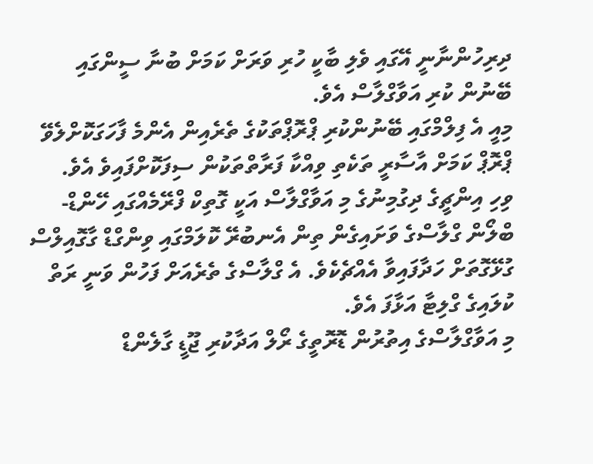ދިރިހުންނާނީ އޭގައި ވެލި ބާކީ ހުރި ވަރަށް ކަމަށް ބުނާ ސީންގައި ބޭނުން ކުރި އަވާގްލާސް އެވެ.
މިއީ އެ ފިލްމްގައި ބޭނުންކުރި ޕްރޮޕްތަކުގެ ތެރެއިން އެންމެ ފާހަގަކޮށްލެވޭ ޕްރޮޕް ކަމަށް އާސާރީ ތަކެތި ވިއްކާ ފަރާތްތަކުން ސިފަކޮށްފައިވެ އެވެ.
ވިހި އިންޗީގެ ދިގުމިނުގެ މި އަވާގްލާސް އަކީ ގޮތިކް ފްރޭމެއްގައި ހޭންޑް-ބްލޯން ގްލާސްގެ ވަށައިގެން ތިން އެނބުރޭ ކޮލަމްގައި ވިންގްޑް ގާގޮއިލްސް ގުޅޭގޮތަށް ހަދާފައިވާ އެއްޗެކެވެ. އެ ގްލާސްގެ ތެރެއަށް ފަހުން ވަނީ ރަތް ކުލައިގެ ގްލިޓާ އަޅާފަ އެވެ.
މި އަވާގްލާސްގެ އިތުރުން ޑޮރޮތީގެ ރޯލް އަދާކުރި ޖޫޑީ ގާލެންޑް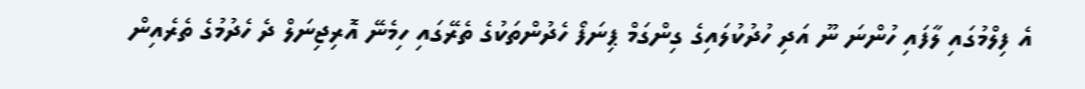އެ ފިލްމުގައި ލާފައި ހުންނަ ނޫ އަދި ހުދުކުލައިގެ ގިންގަމް ޕިނަފޯ ހެދުންތަކުގެ ތެރޭގައި ހިމެނޭ އޮރިޖިނަލް ދެ ހެދުމުގެ ތެރެއިން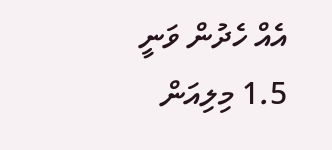އެއް ހެދުން ވަނީ 1.5 މިލިއަން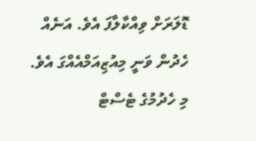ޑޮލަރަށް ވިއްކާލާފަ އެވެ. އަނެއް ހެދުން ވަނީ މިއުޒިއަމްއެއްގަ އެވެ. މި ހެދުމުގެ ޓެސްޓް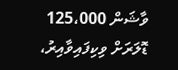ވާޝަން 125،000 ޑޮލަރަށް ވިކިފައިވާއިރު،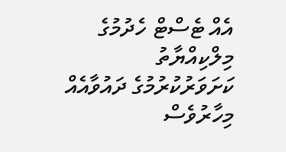އެއް ޓެސްޓް ހެދުމުގެ މިލްކިއްޔާތު ކަށަވަރުކުރުމުގެ ދައުވާއެއް މިހާރުވެސް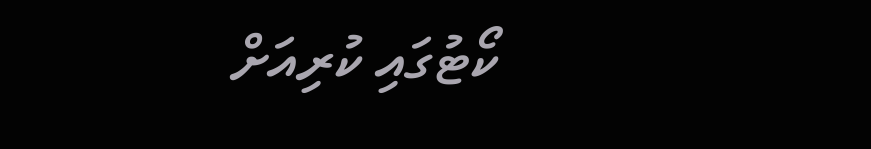ކޯޓުގައި ކުރިއަށް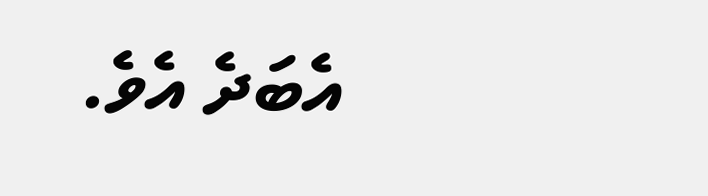އެބަދެ އެވެ.